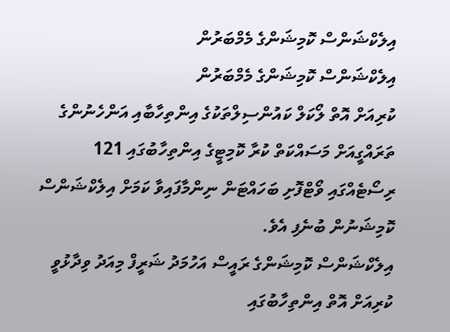އިލެކްޝަންސް ކޮމިޝަންގެ މެމްބަރުން
އިލެކްޝަންސް ކޮމިޝަންގެ މެމްބަރުން
ކުރިއަށް އޮތް ލޯކަލް ކައުންސިލްތަކުގެ އިންތިހާބާއި އަންހެނުންގެ ތަރައްގީއަށް މަސައްކަތް ކުރާ ކޮމިޓީގެ އިންތިހާބުގައި 121 ރިސޯޓެއްގައި ވޯޓްފޮށި ބަހައްޓަން ނިންމާފައިވާ ކަމަށް އިލެކްޝަންސް ކޮމިޝަނުން ބުނެފި އެވެ.
އިލެކްޝަންސް ކޮމިޝަންގެ ރައީސް އަހުމަދު ޝަރީފް މިއަދު ވިދާޅުވީ ކުރިއަށް އޮތް އިންތިހާބުގައި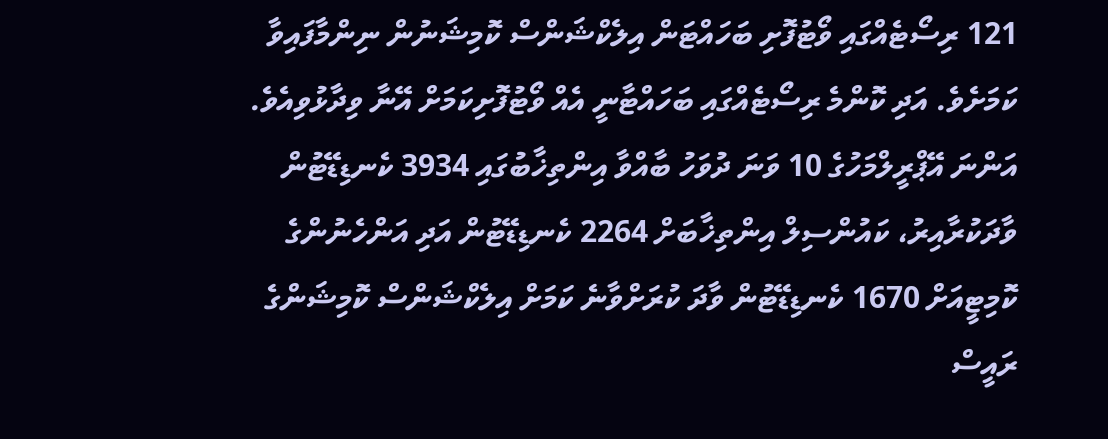121 ރިސޯޓެއްގައި ވޯޓުފޮށި ބަހައްޓަން އިލެކްޝަންސް ކޮމިޝަނުން ނިންމާފައިވާ ކަމަށެވެ. އަދި ކޮންމެ ރިސޯޓެއްގައި ބަހައްޓާނީ އެއް ވޯޓުފޮށިކަމަށް އޭނާ ވިދާޅުވިއެވެ.
އަންނަ އޭޕްރީލްމަހުގެ 10 ވަނަ ދުވަހު ބާއްވާ އިންތިޚާބުގައި 3934 ކެނޑިޑޭޓުން ވާދަކުރާއިރު، ކައުންސިލް އިންތިޚާބަށް 2264 ކެނޑިޑޭޓުން އަދި އަންހެނުންގެ ކޮމިޓީއަށް 1670 ކެނޑިޑޭޓުން ވާދަ ކުރަށްވާނެ ކަމަށް އިލެކްޝަންސް ކޮމިޝަންގެ ރައީސް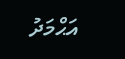އަޙްމަދު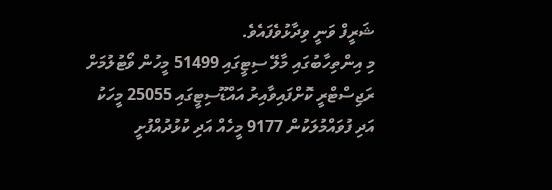ޝަރީފް ވަނީ ވިދާޅުވެފައެވެ.
މި އިންތިހާބުގައި މާލޭ ސިޓީގައި 51499 މީހުން ވޯޓުލުމަށް ރަޖިސްޓްރީ ކޮށްފައިވާއިރު އައްޑޫސިޓީގައި 25055 މީހަކު އަދި ފުވައްމުލަކުން 9177 މީހެއް އަދި ކުޅުދުއްފުށީ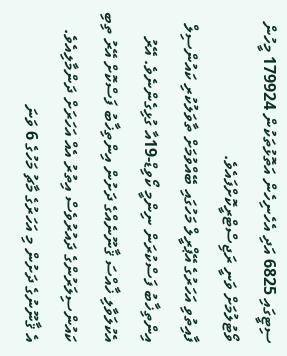ސިޓީގައި 6825 އަދި އެހެނިހެން އަތޮޅުތަކުން 179924 މީހުން ވޯޓުލުމަށް ވަނީ ރަޖިސްޓްރީކޮށްފައެވެ.
ފާއިތުވި އަހަރުގެ އޭޕްރީލް މަހުގައި ބޭއްވުމަށް ތާވަލުކުރި ކައުންސިލް އިންތިޚާބު ފަސްކުރަން ނިންމީ ކޯވިޑް-19އާ ގުޅިގެންނެވެ. އޭރު އެކުލަވާލި ޚާއްސަ ޤާނޫނެއްގެ ދަށުން އިންތިޚާބު ފަސްކޮށް އޭރު ތިބި ކައުންސިލަރުންގެ ދައުރުވެސް އިތުރު އެއް އަހަރަށް ދަންމާލިއެވެ.
އެ ޤާނޫނުގެ ދަށުން މި އަހަރުގެ މާޗު މަހުގެ 6 ވަނަ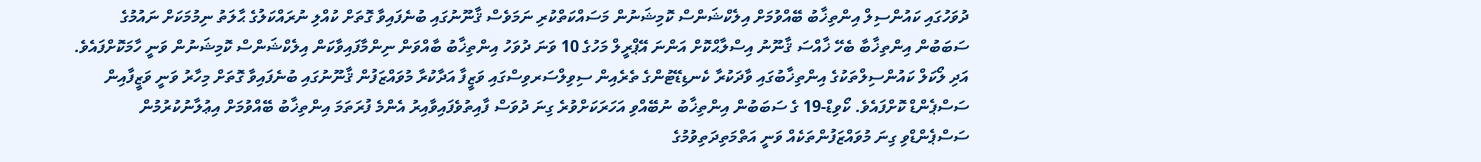ދުވަހުގައި ކައުންސިލް އިންތިޚާބު ބޭއްވުމަށް އިލެކްޝަންސް ކޮމިޝަނުން މަސައްކަތްކުރި ނަމަވެސް ޤާނޫނުގައި ބުނެފައިވާ ގޮތަށް ކުއްލި ނުރައްކަލުގެ ޙާލަތު ނިމުމަކަށް ނައުމުގެ ސަބަބުން އިންތިޚާބާ ބެހޭ ޚާއްސަ ޤާނޫނު އިސްލާޙްކޮށް އަންނަ އޭޕްރީލް މަހުގެ 10 ވަނަ ދުވަހު އިންތިޚާބު ބާއްވަން ނިންމާފައިވާކަން އިލެކްޝަންސް ކޮމިޝަނުން ވަނީ ހާމަކޮށްފައެވެ.
އަދި ލޯކަލް ކައުންސިލްތަކުގެ އިންތިޚާބުގައި ވާދަކުރާ ކެނޑިޑޭޓުންގެ ތެރެއިން ސިވިލްސަރވިސްގައި ވަޒީފާ އަދާކުރާ މުވައްޒަފުން ޤާނޫނުގައި ބުނެފައިވާ ގޮތަށް މިހާރު ވަނީ ވަޒީފާއިން ސަސްޕެންޑް ކޮށްފައެވެ. ކޯވިޑް-19 ގެ ސަބަބުން އިންތިޚާބު ނުބޭއްވި އަހަރަކަށްވުރެ ގިނަ ދުވަސް ފާއިތުވެފައިވާއިރު އެންމެ ފުރަތަމަ އިންތިޚާބު ބޭއްވުމަށް އިޢުލާނުކުރުމުން ސަސްޕެންޑްވި ގިނަ މުވައްޒަފުންތަކެއް ވަނީ އަތްމަތިދަތިވުމުގެ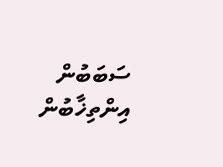ސަބަބުން އިންތިޚާބުން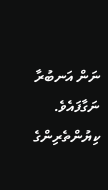ނަން އަނބުރާ ނަގާފައެވެ.
ކިޔުންތެރިންގެ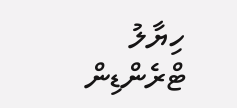ހިޔާލު
ޓްރެންޑިން